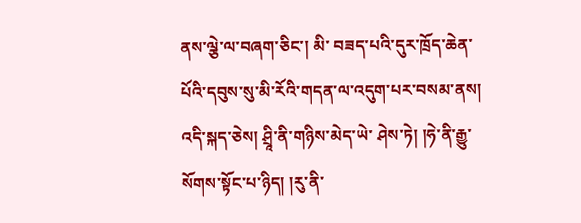ནས་ལྕེ་ལ་བཞག་ཅིང་། མི་ བཟད་པའི་དུར་ཁྲོད་ཆེན་པོའི་དབུས་སུ་མི་རོའི་གདན་ལ་འདུག་པར་བསམ་ནས། འདི་སྐད་ཅེས། ཤྲཱི་ནི་གཉིས་མེད་ཡེ་ ཤེས་ཏེ། །ཧེ་ནི་རྒྱུ་སོགས་སྟོང་པ་ཉིད། །རུ་ནི་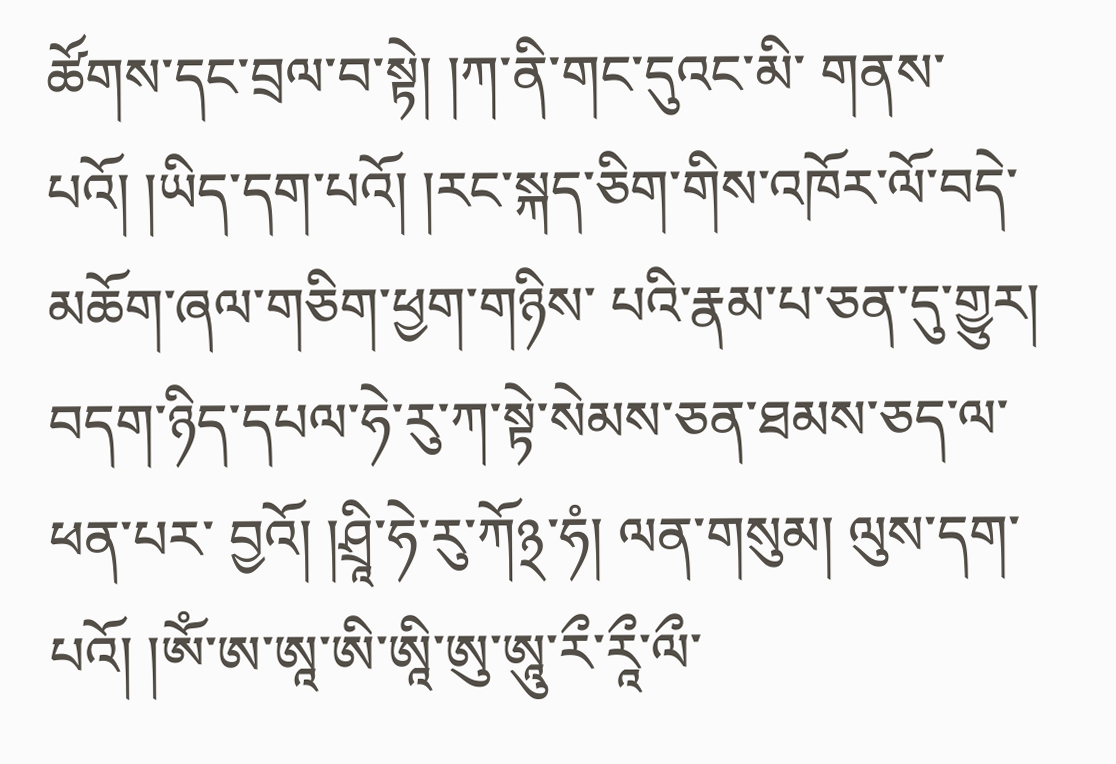ཚོགས་དང་བྲལ་བ་སྟེ། །ཀ་ནི་གང་དུའང་མི་ གནས་པའོ། །ཡིད་དག་པའོ། །རང་སྐད་ཅིག་གིས་འཁོར་ལོ་བདེ་མཆོག་ཞལ་གཅིག་ཕྱག་གཉིས་ པའི་རྣམ་པ་ཅན་དུ་གྱུར། བདག་ཉིད་དཔལ་ཧེ་རུ་ཀ་སྟེ་སེམས་ཅན་ཐམས་ཅད་ལ་ཕན་པར་ བྱའོ། །ཤྲཱི་ཧེ་རུ་ཀོ྅་ཧཾ། ལན་གསུམ། ལུས་དག་པའོ། །ༀ་ཨ་ཨཱ་ཨི་ཨཱི་ཨུ་ཨཱུ་རྀ་རཱྀ་ལྀ་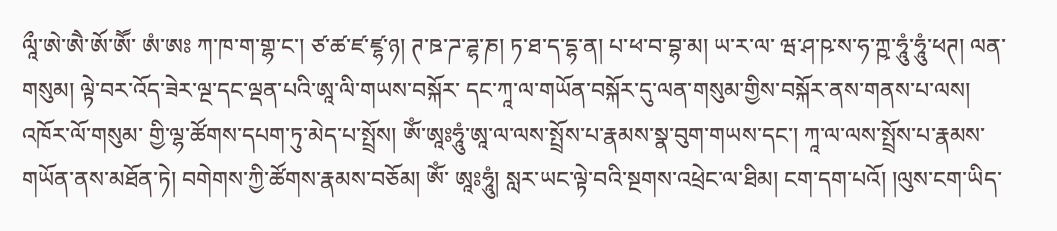ལཱྀ་ཨེ་ཨཻ་ཨོ་ཨཽ་ ཨཾ་ཨཿ ཀ་ཁ་ག་གྷ་ང་། ཙ་ཚ་ཛ་ཛྷ་ཉ། ཊ་ཋ་ཌ་ཌྷ་ཎ། ཏ་ཐ་ད་དྷ་ན། པ་ཕ་བ་བྷ་མ། ཡ་ར་ལ་ ཝ་ཤ་ཥ་ས་ཧ་ཀྵ་ཧཱུཾ་ཧཱུཾ་ཕཊ། ལན་གསུམ། ལྟེ་བར་འོད་ཟེར་ལྔ་དང་ལྡན་པའི་ཨཱ་ལི་གཡས་བསྐོར་ དང་ཀཱ་ལ་གཡོན་བསྐོར་དུ་ལན་གསུམ་གྱིས་བསྐོར་ནས་གནས་པ་ལས། འཁོར་ལོ་གསུམ་ གྱི་ལྷ་ཚོགས་དཔག་ཏུ་མེད་པ་སྤྲོས། ༀ་ཨཱཿཧཱུཾ་ཨཱ་ལ་ལས་སྤྲོས་པ་རྣམས་སྣ་བུག་གཡས་དང་། ཀཱ་ལ་ལས་སྤྲོས་པ་རྣམས་གཡོན་ནས་མཐོན་ཏེ། བགེགས་ཀྱི་ཚོགས་རྣམས་བཅོམ། ༀ་ ཨཱཿཧཱུཾ། སླར་ཡང་ལྟེ་བའི་སྔགས་འཕྲེང་ལ་ཐིམ། ངག་དག་པའོ། །ལུས་ངག་ཡིད་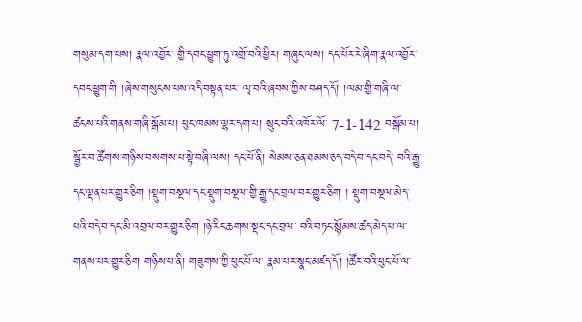གསུམ་དག་པས། རྣལ་འབྱོར་ གྱི་དབང་ཕྱུག་ཏུ་འགྲོ་བའི་ཕྱིར། གཞུང་ལས། དང་པོར་རེ་ཞིག་རྣལ་འབྱོར་དབང་ཕྱུག་གི །ཞེས་གསུངས་པས་འདི་བསྟན་པར་ ལྭ་བའི་ཞབས་ཀྱིས་བཤད་དོ། །ལམ་གྱི་གཞི་ལ་ཚངས་པའི་གནས་གཞི་སྒོམ་པ། ཕུང་ཁམས་ལྷར་དག་པ། སྲུང་བའི་འཁོར་ལོ་ 7-1-142 བསྒོམ་པ། སྦྱོར་བ་ཚོགས་གཉིས་བསགས་པ་སྟེ་བཞི་ལས། དང་པོ་ནི། སེམས་ཅན་ཐམས་ཅད་བདེ་བ་དང་བདེ་ བའི་རྒྱུ་དང་ལྡན་པར་གྱུར་ཅིག །སྡུག་བསྔལ་དང་སྡུག་བསྔལ་གྱི་རྒྱུ་དང་བྲལ་བར་གྱུར་ཅིག ། སྡུག་བསྔལ་མེད་པའི་བདེ་བ་དང་མི་འབྲལ་བར་གྱུར་ཅིག །ཉེ་རིང་ཆགས་སྡང་དང་བྲལ་ བའི་བཏང་སྙོམས་ཚད་མེད་པ་ལ་གནས་པར་གྱུར་ཅིག གཉིས་པ་ནི། གཟུགས་ཀྱི་ཕུང་པོ་ལ་ རྣམ་པར་སྣང་མཛད་དོ། །ཚོར་བའི་ཕུང་པོ་ལ་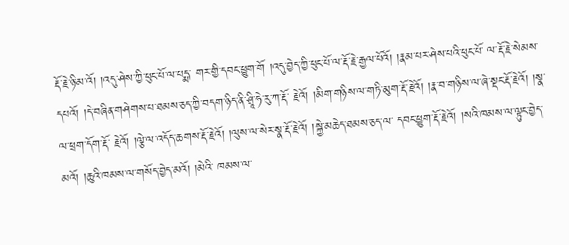རྡོ་རྗེ་ཉི་མ་འོ། །འདུ་ཤེས་ཀྱི་ཕུང་པོ་ལ་པདྨ་ གར་གྱི་དབང་ཕྱུག་གོ །འདུ་བྱེད་ཀྱི་ཕུང་པོ་ལ་རྡོ་རྗེ་རྒྱལ་པོའོ། །རྣམ་པར་ཤེས་པའི་ཕུང་པོ་ ལ་རྡོ་རྗེ་སེམས་དཔའོ། །དེ་བཞིན་གཤེགས་པ་ཐམས་ཅད་ཀྱི་བདག་ཉིད་ནི་ཤྲཱི་ཧེ་རུ་ཀ་རྡོ་ རྗེའོ། །མིག་གཉིས་ལ་གཏི་མུག་རྡོ་རྗེའོ། །རྣ་བ་གཉིས་ལ་ཞེ་སྡང་རྡོ་རྗེའོ། །སྣ་ལ་ཕྲག་དོག་རྡོ་ རྗེའོ། །ལྕེ་ལ་འདོད་ཆགས་རྡོ་རྗེའོ། །ལུས་ལ་སེར་སྣ་རྡོ་རྗེའོ། །སྐྱེ་མཆེད་ཐམས་ཅད་ལ་ དབང་ཕྱུག་རྡོ་རྗེའོ། །སའི་ཁམས་ལ་ལྟུང་བྱེད་མའོ། །ཆུའི་ཁམས་ལ་གསོད་བྱེད་མའོ། །མེའི་ ཁམས་ལ་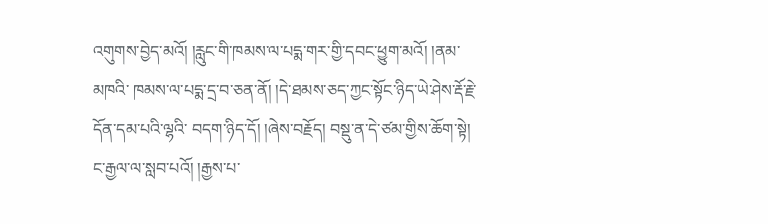འགུགས་བྱེད་མའོ། །རླུང་གི་ཁམས་ལ་པདྨ་གར་གྱི་དབང་ཕྱུག་མའོ། །ནམ་མཁའི་ ཁམས་ལ་པདྨ་དྲ་བ་ཅན་ནོ། །དེ་ཐམས་ཅད་ཀྱང་སྟོང་ཉིད་ཡེ་ཤེས་རྡོ་རྗེ་དོན་དམ་པའི་ལྷའི་ བདག་ཉིད་དོ། །ཞེས་བརྗོད། བསྡུ་ན་དེ་ཙམ་གྱིས་ཆོག་སྟེ། ང་རྒྱལ་ལ་སླབ་པའོ། །རྒྱས་པ་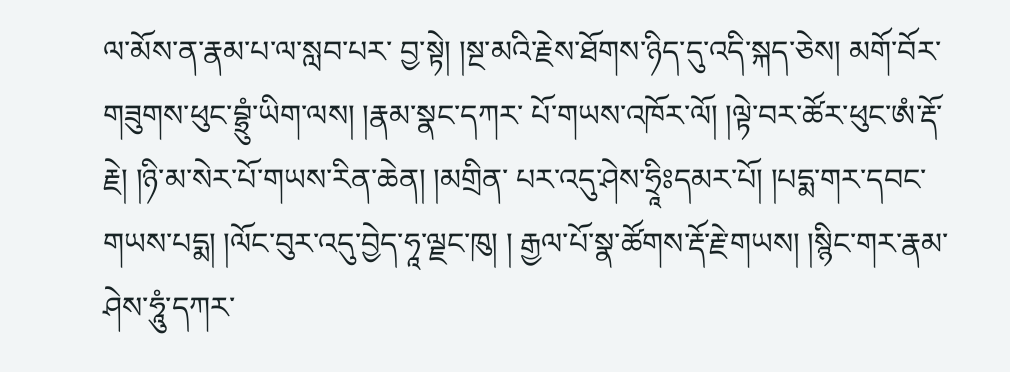ལ་མོས་ན་རྣམ་པ་ལ་སླབ་པར་ བྱ་སྟེ། །སྔ་མའི་རྗེས་ཐོགས་ཉིད་དུ་འདི་སྐད་ཅེས། མགོ་བོར་གཟུགས་ཕུང་བྷྲུཾ་ཡིག་ལས། །རྣམ་སྣང་དཀར་ པོ་གཡས་འཁོར་ལོ། །ལྟེ་བར་ཚོར་ཕུང་ཨཾ་རྡོ་རྗེ། །ཉི་མ་སེར་པོ་གཡས་རིན་ཆེན། །མགྲིན་ པར་འདུ་ཤེས་ཧྲཱིཿདམར་པོ། །པདྨ་གར་དབང་གཡས་པདྨ། །ལོང་བུར་འདུ་བྱེད་ཧཱ་ལྗང་ཁུ། ། རྒྱལ་པོ་སྣ་ཚོགས་རྡོ་རྗེ་གཡས། །སྙིང་གར་རྣམ་ཤེས་ཧཱུཾ་དཀར་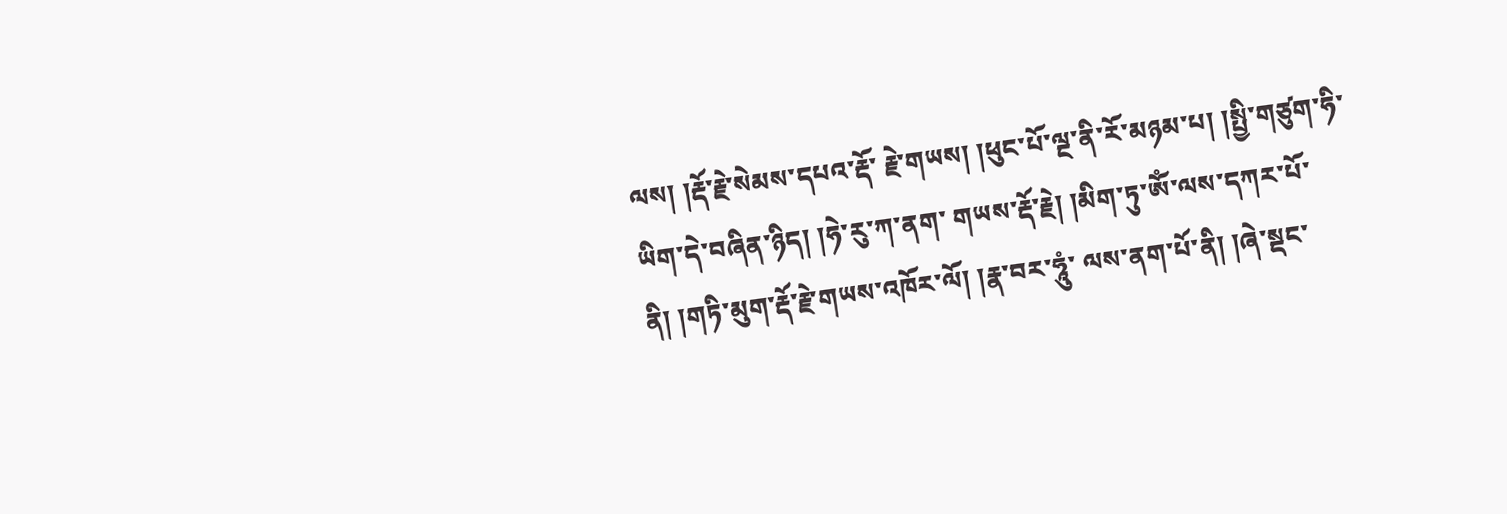ལས། །རྡོ་རྗེ་སེམས་དཔའ་རྡོ་ རྗེ་གཡས། །ཕུང་པོ་ལྔ་ནི་རོ་མཉམ་པ། །སྤྱི་གཙུག་ཧི་ཡིག་དེ་བཞིན་ཉིད། །ཧེ་རུ་ཀ་ནག་ གཡས་རྡོ་རྗེ། །མིག་ཏུ་ༀ་ལས་དཀར་པོ་ནི། །གཏི་མུག་རྡོ་རྗེ་གཡས་འཁོར་ལོ། །རྣ་བར་ཧཱུཾ་ ལས་ནག་པོ་ནི། །ཞེ་སྡང་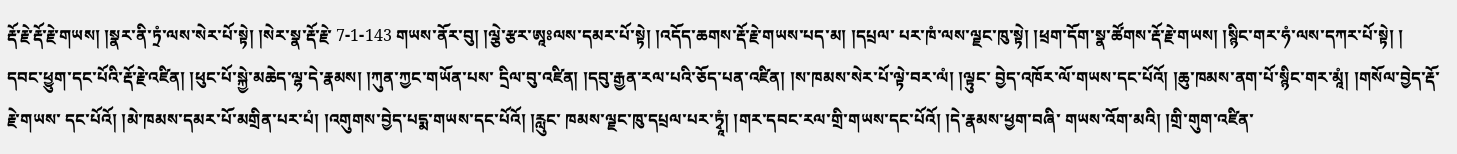རྡོ་རྗེ་རྡོ་རྗེ་གཡས། །སྣར་ནི་ཏྲཾ་ལས་སེར་པོ་སྟེ། །སེར་སྣ་རྡོ་རྗེ་ 7-1-143 གཡས་ནོར་བུ། །ལྕེ་རྩར་ཨཱཿལས་དམར་པོ་སྟེ། །འདོད་ཆགས་རྡོ་རྗེ་གཡས་པད་མ། །དཔྲལ་ པར་ཁཾ་ལས་ལྗང་ཁུ་སྟེ། །ཕྲག་དོག་སྣ་ཚོགས་རྡོ་རྗེ་གཡས། །སྙིང་གར་ཧཾ་ལས་དཀར་པོ་སྟེ། ། དབང་ཕྱུག་དང་པོའི་རྡོ་རྗེ་འཛིན། །ཕུང་པོ་སྐྱེ་མཆེད་ལྷ་དེ་རྣམས། །ཀུན་ཀྱང་གཡོན་པས་ དྲིལ་བུ་འཛིན། །དབུ་རྒྱན་རལ་པའི་ཅོད་པན་འཛིན། །ས་ཁམས་སེར་པོ་ལྟེ་བར་ལཾ། །ལྟུང་ བྱེད་འཁོར་ལོ་གཡས་དང་པོའོ། །ཆུ་ཁམས་ནག་པོ་སྙིང་གར་མཱཾ། །གསོལ་བྱེད་རྡོ་རྗེ་གཡས་ དང་པོའོ། །མེ་ཁམས་དམར་པོ་མགྲིན་པར་པཾ། །འགུགས་བྱེད་པདྨ་གཡས་དང་པོའོ། །རླུང་ ཁམས་ལྗང་ཁུ་དཔྲལ་པར་ཏྭཱཾ། །གར་དབང་རལ་གྲི་གཡས་དང་པོའོ། །དེ་རྣམས་ཕྱག་བཞི་ གཡས་འོག་མའི། །གྲི་གུག་འཛིན་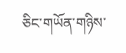ཅིང་གཡོན་གཉིས་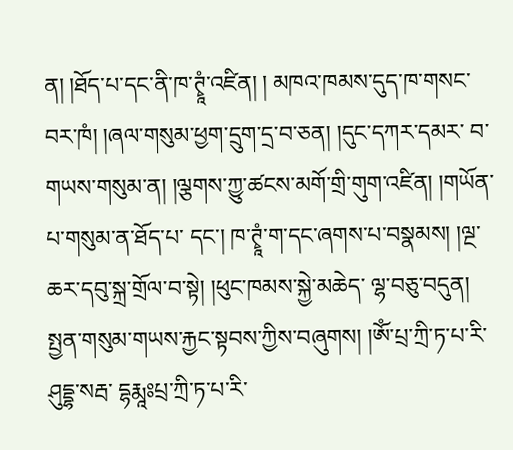ན། །ཐོད་པ་དང་ནི་ཁ་ཊྭཱཾ་འཛིན། ། མཁའ་ཁམས་དུད་ཁ་གསང་བར་ཁཾ། །ཞལ་གསུམ་ཕྱག་དྲུག་དྲ་བ་ཅན། །དུང་དཀར་དམར་ བ་གཡས་གསུམ་ན། །ལྕགས་ཀྱུ་ཚངས་མགོ་གྲི་གུག་འཛིན། །གཡོན་པ་གསུམ་ན་ཐོད་པ་ དང་། ཁ་ཊྭཱཾ་ག་དང་ཞགས་པ་བསྣམས། །ལྔ་ཆར་དབུ་སྐྲ་གྲོལ་བ་སྟེ། །ཕུང་ཁམས་སྐྱེ་མཆེད་ ལྷ་བཅུ་བདུན། སྤྱན་གསུམ་གཡས་རྐྱང་སྟབས་ཀྱིས་བཞུགས། །ༀ་པྲ་ཀྲི་ཏ་པ་རི་ཤུདྡྷ་སརྦ་ དྷརྨཱཿཔྲ་ཀྲི་ཏ་པ་རི་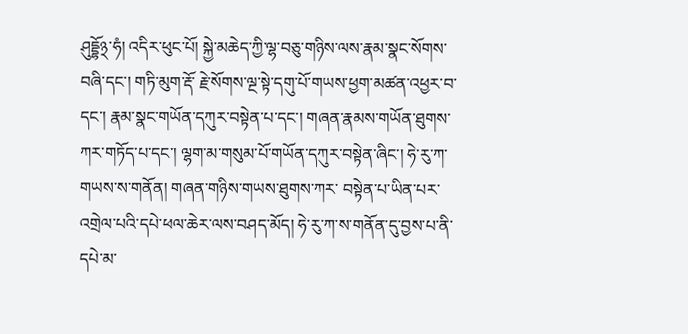ཤུདྡྷོ྅་ཧཾ། འདིར་ཕུང་པོ། སྐྱེ་མཆེད་ཀྱི་ལྷ་བཅུ་གཉིས་ལས་རྣམ་སྣང་སོགས་བཞི་དང་། གཏི་མུག་རྡོ་ རྗེ་སོགས་ལྔ་སྟེ་དགུ་པོ་གཡས་ཕྱག་མཚན་འཕྱར་བ་དང་། རྣམ་སྣང་གཡོན་དཀུར་བསྟེན་པ་དང་། གཞན་རྣམས་གཡོན་ཐུགས་ ཀར་གཏོད་པ་དང་། ལྷག་མ་གསུམ་པོ་གཡོན་དཀུར་བསྟེན་ཞིང་། ཧེ་རུ་ཀ་གཡས་ས་གནོན། གཞན་གཉིས་གཡས་ཐུགས་ཀར་ བསྟེན་པ་ཡིན་པར་འགྲེལ་པའི་དཔེ་ཕལ་ཆེར་ལས་བཤད་མོད། ཧེ་རུ་ཀ་ས་གནོན་དུ་བྱས་པ་ནི་དཔེ་མ་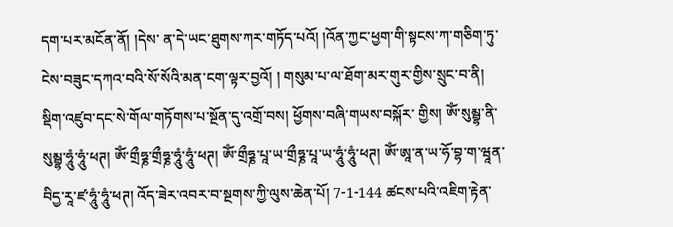དག་པར་མངོན་ནོ། །དེས་ ན་དེ་ཡང་ཐུགས་ཀར་གཏོད་པའོ། །འོན་ཀྱང་ཕྱག་གི་སྟངས་ཀ་གཅིག་ཏུ་ངེས་བཟུང་དཀའ་བའི་སོ་སོའི་མན་ངག་ལྟར་བྱའོ། ། གསུམ་པ་ལ་ཐོག་མར་གུར་གྱིས་སྲུང་བ་ནི། སྡིག་འཛུབ་དང་སེ་གོལ་གཏོགས་པ་སྔོན་དུ་འགྲོ་བས། ཕྱོགས་བཞི་གཡས་བསྐོར་ གྱིས། ༀ་སུམྦྷ་ནི་སུམྦྷ་ཧཱུཾ་ཧཱུཾ་ཕཊ། ༀ་གྲྀཧྞ་གྲྀཧྞ་ཧཱུཾ་ཧཱུཾ་ཕཊ། ༀ་གྲྀཧྞ་པཱ་ཡ་གྲྀཧྞ་པཱ་ཡ་ཧཱུཾ་ཧཱུཾ་ཕཊ། ༀ་ཨཱ་ན་ཡ་ཧོ་བྷ་ག་ཝཱན་བིདྱ་རཱ་ཛ་ཧཱུཾ་ཧཱུཾ་ཕཊ། འོད་ཟེར་འབར་བ་སྔགས་ཀྱི་ལུས་ཆེན་པོ། 7-1-144 ཚངས་པའི་འཇིག་རྟེན་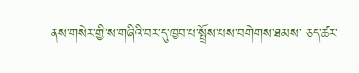ནས་གསེར་གྱི་ས་གཞིའི་བར་དུ་ཁྱབ་པ་སྤྲོས་པས་བགེགས་ཐམས་ ཅད་ཚར་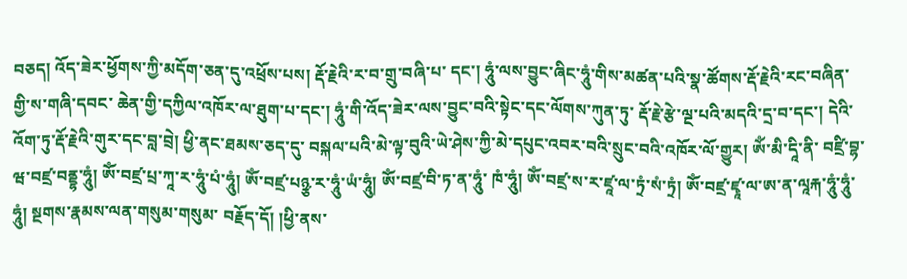བཅད། འོད་ཟེར་ཕྱོགས་ཀྱི་མདོག་ཅན་དུ་འཕྲོས་པས། རྡོ་རྗེའི་ར་བ་གྲུ་བཞི་པ་ དང་། ཧཱུཾ་ལས་བྱུང་ཞིང་ཧཱུཾ་གིས་མཚན་པའི་སྣ་ཚོགས་རྡོ་རྗེའི་རང་བཞིན་གྱི་ས་གཞི་དབང་ ཆེན་གྱི་དཀྱིལ་འཁོར་ལ་ཐུག་པ་དང་། ཧཱུཾ་གི་འོད་ཟེར་ལས་བྱུང་བའི་སྟེང་དང་ལོགས་ཀུན་ཏུ་ རྡོ་རྗེ་རྩེ་ལྔ་པའི་མདའི་དྲ་བ་དང་། དེའི་འོག་ཏུ་རྡོ་རྗེའི་གུར་དང་བླ་བྲེ། ཕྱི་ནང་ཐམས་ཅད་དུ་ བསྐལ་པའི་མེ་ལྟ་བུའི་ཡེ་ཤེས་ཀྱི་མེ་དཔུང་འབར་བའི་སྲུང་བའི་འཁོར་ལོ་གྱུར། ༀ་མི་དཱི་ནི་ བཛྲི་བྷ་ཝ་བཛྲ་བནྡྷ་ཧཱུཾ། ༀ་བཛྲ་པྲ་ཀཱ་ར་ཧཱུཾ་པཾ་ཧཱུཾ། ༀ་བཛྲ་པཉྩ་ར་ཧཱུཾ་ཡཾ་ཧཱུཾ། ༀ་བཛྲ་བི་ཏ་ན་ཧཱུཾ་ ཁཾ་ཧཱུཾ། ༀ་བཛྲ་ས་ར་ཛཱ་ལ་ཏྲཾ་སཾ་ཏྲཾ། ༀ་བཛྲ་ཛྭཱ་ལ་ཨ་ན་ལཱརྐ་ཧཱུཾ་ཧཱུཾ་ཧཱུཾ། སྔགས་རྣམས་ལན་གསུམ་གསུམ་ བརྗོད་དོ། །ཕྱི་ནས་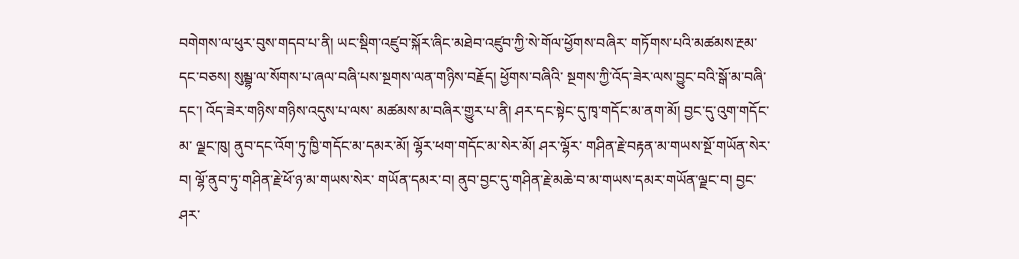བགེགས་ལ་ཕུར་བུས་གདབ་པ་ནི། ཡང་སྡིག་འཛུབ་སྐོར་ཞིང་མཐེབ་འཛུབ་ཀྱི་སེ་གོལ་ཕྱོགས་བཞིར་ གཏོགས་པའི་མཚམས་རྔམ་དང་བཅས། སུམྦྷ་ལ་སོགས་པ་ཞལ་བཞི་པས་སྔགས་ལན་གཉིས་བརྗོད། ཕྱོགས་བཞིའི་ སྔགས་ཀྱི་འོད་ཟེར་ལས་བྱུང་བའི་སྒོ་མ་བཞི་དང་། འོད་ཟེར་གཉིས་གཉིས་འདུས་པ་ལས་ མཚམས་མ་བཞིར་གྱུར་པ་ནི། ཤར་དང་སྟེང་དུ་ཁྭ་གདོང་མ་ནག་མོ། བྱང་དུ་འུག་གདོང་མ་ ལྗང་ཁུ། ནུབ་དང་འོག་ཏུ་ཁྱི་གདོང་མ་དམར་མོ། ལྷོར་ཕག་གདོང་མ་སེར་མོ། ཤར་ལྷོར་ གཤིན་རྗེ་བརྟན་མ་གཡས་སྔོ་གཡོན་སེར་བ། ལྷོ་ནུབ་ཏུ་གཤིན་རྗེ་ཕོ་ཉ་མ་གཡས་སེར་ གཡོན་དམར་བ། ནུབ་བྱང་དུ་གཤིན་རྗེ་མཆེ་བ་མ་གཡས་དམར་གཡོན་ལྗང་བ། བྱང་ཤར་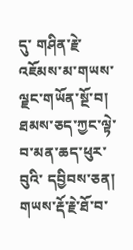དུ་ གཤིན་རྗེ་འཇོམས་མ་གཡས་ལྗང་གཡོན་སྔོ་བ། ཐམས་ཅད་ཀྱང་ལྟེ་བ་མན་ཆད་ཕུར་བུའི་ དབྱིབས་ཅན། གཡས་རྡོ་རྗེ་ཐོ་བ་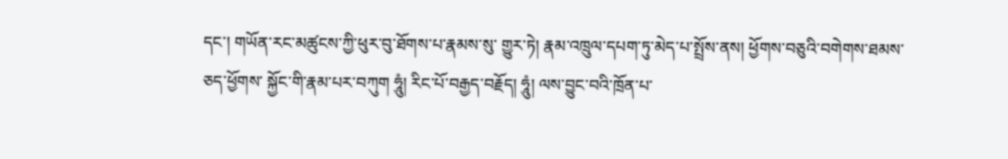དང་། གཡོན་རང་མཚུངས་ཀྱི་ཕུར་བུ་ཐོགས་པ་རྣམས་སུ་ གྱུར་ཏེ། རྣམ་འཁྲུལ་དཔག་ཏུ་མེད་པ་སྤྲོས་ནས། ཕྱོགས་བཅུའི་བགེགས་ཐམས་ཅད་ཕྱོགས་ སྐྱོང་གི་རྣམ་པར་བཀུག ཧཱུཾ། རིང་པོ་བརྒྱད་བརྗོད། ཧཱུཾ། ལས་བྱུང་བའི་ཁྲོན་པ་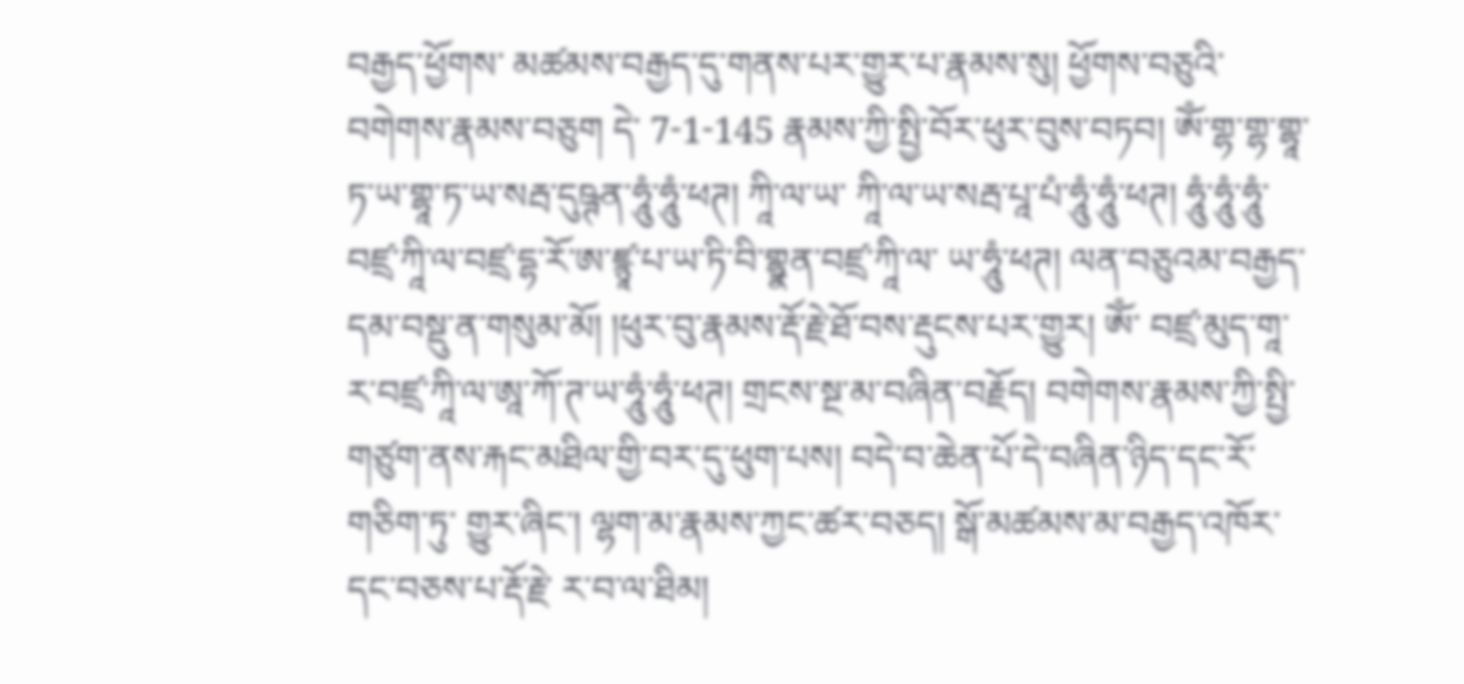བརྒྱད་ཕྱོགས་ མཚམས་བརྒྱད་དུ་གནས་པར་གྱུར་པ་རྣམས་སུ། ཕྱོགས་བཅུའི་བགེགས་རྣམས་བཅུག དེ་ 7-1-145 རྣམས་ཀྱི་སྤྱི་བོར་ཕུར་བུས་བཏབ། ༀ་གྷ་གྷ་གྷཱ་ཏ་ཡ་གྷཱ་ཏ་ཡ་སརྦ་དུཥྚན་ཧཱུཾ་ཧཱུཾ་ཕཊ། ཀཱི་ལ་ཡ་ ཀཱི་ལ་ཡ་སརྦ་པཱ་པཾ་ཧཱུཾ་ཧཱུཾ་ཕཊ། ཧཱུཾ་ཧཱུཾ་ཧཱུཾ་བཛྲ་ཀཱི་ལ་བཛྲ་དྷ་རོ་ཨ་ཛྙཱ་པ་ཡ་ཏི་བི་གྷྣན་བཛྲ་ཀཱི་ལ་ ཡ་ཧཱུཾ་ཕཊ། ལན་བཅུའམ་བརྒྱད་དམ་བསྡུ་ན་གསུམ་མོ། །ཕུར་བུ་རྣམས་རྡོ་རྗེ་ཐོ་བས་རྡུངས་པར་གྱུར། ༀ་ བཛྲ་མུད་གཱ་ར་བཛྲ་ཀཱི་ལ་ཨཱ་ཀོ་ཊ་ཡ་ཧཱུཾ་ཧཱུཾ་ཕཊ། གྲངས་སྔ་མ་བཞིན་བརྗོད། བགེགས་རྣམས་ཀྱི་སྤྱི་ གཙུག་ནས་རྐང་མཐིལ་གྱི་བར་དུ་ཕུག་པས། བདེ་བ་ཆེན་པོ་དེ་བཞིན་ཉིད་དང་རོ་གཅིག་ཏུ་ གྱུར་ཞིང་། ལྷག་མ་རྣམས་ཀྱང་ཚར་བཅད། སྒོ་མཚམས་མ་བརྒྱད་འཁོར་དང་བཅས་པ་རྡོ་རྗེ་ ར་བ་ལ་ཐིམ།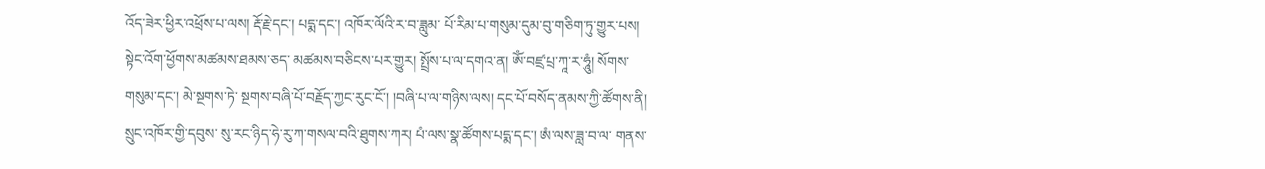འོད་ཟེར་ཕྱིར་འཕྲོས་པ་ལས། རྡོ་རྗེ་དང་། པདྨ་དང་། འཁོར་ལོའི་ར་བ་ཟླུམ་ པོ་རིམ་པ་གསུམ་དུམ་བུ་གཅིག་ཏུ་གྱུར་པས། སྟེང་འོག་ཕྱོགས་མཚམས་ཐམས་ཅད་ མཚམས་བཅིངས་པར་གྱུར། སྤྲོས་པ་ལ་དགའ་ན། ༀ་བཛྲ་པྲ་ཀཱ་ར་ཧཱུཾ། སོགས་གསུམ་དང་། མེ་སྔགས་ཏེ་ སྔགས་བཞི་པོ་བརྗོད་ཀྱང་རུང་ངོ་། །བཞི་པ་ལ་གཉིས་ལས། དང་པོ་བསོད་ནམས་ཀྱི་ཚོགས་ནི། སྲུང་འཁོར་གྱི་དབུས་ སུ་རང་ཉིད་ཧེ་རུ་ཀ་གསལ་བའི་ཐུགས་ཀར། པཾ་ལས་སྣ་ཚོགས་པདྨ་དང་། ཨཾ་ལས་ཟླ་བ་ལ་ གནས་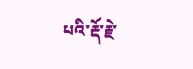པའི་རྡོ་རྗེ་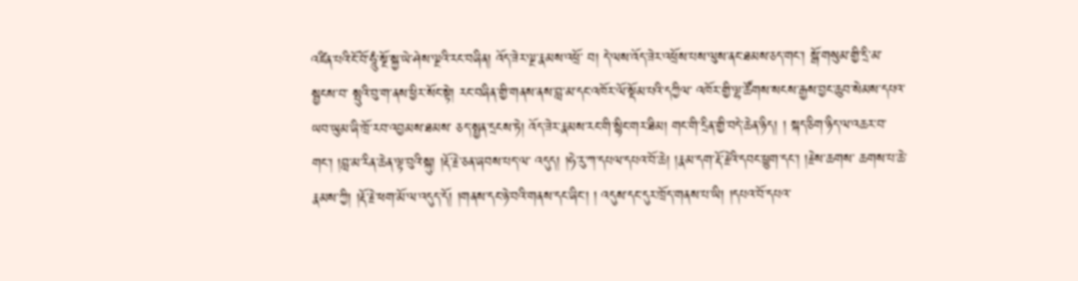འཛིན་པའི་ངོ་བོ་ཧཱུཾ་སྔོ་སྐྱ་ཡེ་ཤེས་ལྔའི་རང་བཞིན། འོད་ཟེར་ལྔ་རྣམས་འཕྲོ་ བ། དེ་ལས་འོད་ཟེར་འཕྲོས་པས་ལུས་ནང་ཐམས་ཅད་གང་། སྒོ་གསུམ་གྱི་དྲི་མ་སྦྱངས་བ་ སྤུའི་བུ་ག་ནས་ཕྱིར་སོང་སྟེ། རང་བཞིན་གྱི་གནས་ནས་བླ་མ་དང་འཁོར་ལོ་སྡོམ་པའི་དཀྱིལ་ འཁོར་གྱི་ལྷ་ཚོགས་སངས་རྒྱས་བྱང་ཆུབ་སེམས་དཔའ་ཡབ་ཡུམ་ཞི་ཁྲོ་རབ་འབྱམས་ཐམས་ ཅད་སྤྱན་དྲངས་ཏེ། འོད་ཟེར་རྣམས་རང་གི་སྙིང་གར་ཐིམ། གང་གི་དྲིན་གྱི་བདེ་ཆེན་ཉིད། ། སྐད་ཅིག་ཉིད་ལ་འཆར་བ་གང་། །བླ་མ་རིན་ཆེན་ལྟ་བུའི་སྐུ། །རྡོ་རྗེ་ཅན་ཞབས་པད་ལ་ འདུད། །ཧེ་རུ་ཀ་དཔལ་དཔའ་བོ་ཆེ། །རྣམ་དག་རྡོ་རྗེའི་དབང་ཕྱུག་དང་། །རྗེས་ཆགས་ ཆགས་པ་ཆེ་རྣམས་ཀྱི། །རྡོ་རྗེ་ཕག་མོ་ལ་འདུད་དོ། །གནས་དང་ཉེ་བའི་གནས་དང་ཞིང་། ། འདུས་དང་དུར་ཁྲོད་གནས་པ་ཡི། །དཔའ་བོ་དཔའ་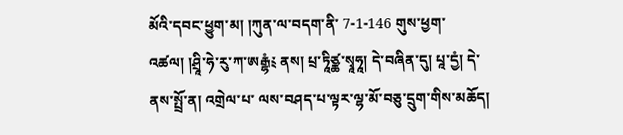མོའི་དབང་ཕྱུག་མ། །ཀུན་ལ་བདག་ནི་ 7-1-146 གུས་ཕྱག་འཚལ། །ཤྲཱི་ཧེ་རུ་ཀ་ཨརྒྷཾ༴ ནས། པྲ་ཏཱིཙྪ་སྭཱཧཱ། དེ་བཞིན་དུ། པཱ་དྱཾ། དེ་ནས་སྤྲོ་ན། འགྲེལ་པ་ ལས་བཤད་པ་ལྟར་ལྷ་མོ་བཅུ་དྲུག་གིས་མཆོད།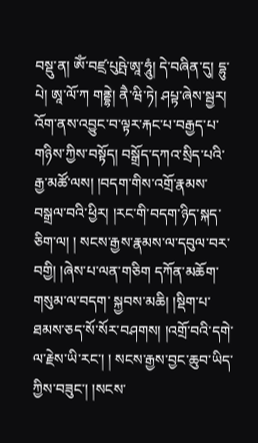བསྡུ་ན། ༀ་བཛྲ་པུཥྤེ་ཨཱ་ཧཱུཾ། དེ་བཞིན་དུ། དྷུ་པེ། ཨཱ་ལོ་ཀ གནྡྷེ། ནཻ་ཝི་ཏེ། ཤཔྟ་ཞེས་སྦྱར། འོག་ནས་འབྱུང་བ་ལྟར་རྐང་པ་བརྒྱད་པ་གཉིས་ཀྱིས་བསྟོད། བསྒྲོད་དཀའ་སྲིད་པའི་ རྒྱ་མཚོ་ལས། །བདག་གིས་འགྲོ་རྣམས་བསྒྲལ་བའི་ཕྱིར། །རང་གི་བདག་ཉིད་སྐད་ཅིག་ལ། ། སངས་རྒྱས་རྣམས་ལ་དབུལ་བར་བགྱི། །ཞེས་པ་ལན་གཅིག དཀོན་མཆོག་གསུམ་ལ་བདག་ སྐྱབས་མཆི། །སྡིག་པ་ཐམས་ཅད་སོ་སོར་བཤགས། །འགྲོ་བའི་དགེ་ལ་རྗེས་ཡི་རང་། ། སངས་རྒྱས་བྱང་ཆུབ་ཡིད་ཀྱིས་བཟུང་། །སངས་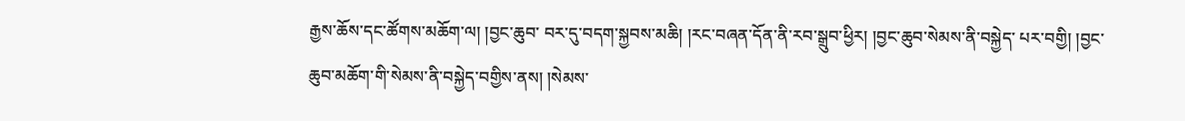རྒྱས་ཆོས་དང་ཚོགས་མཆོག་ལ། །བྱང་ཆུབ་ བར་དུ་བདག་སྐྱབས་མཆི། །རང་བཞན་དོན་ནི་རབ་སྒྲུབ་ཕྱིར། །བྱང་ཆུབ་སེམས་ནི་བསྐྱེད་ པར་བགྱི། །བྱང་ཆུབ་མཆོག་གི་སེམས་ནི་བསྐྱེད་བགྱིས་ནས། །སེམས་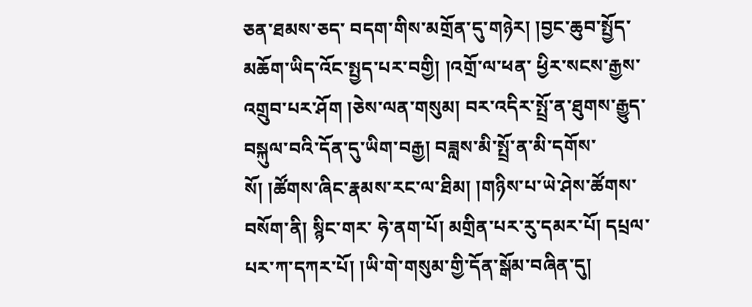ཅན་ཐམས་ཅད་ བདག་གིས་མགྲོན་དུ་གཉེར། །བྱང་ཆུབ་སྤྱོད་མཆོག་ཡིད་འོང་སྤྱད་པར་བགྱི། །འགྲོ་ལ་ཕན་ ཕྱིར་སངས་རྒྱས་འགྲུབ་པར་ཤོག །ཅེས་ལན་གསུམ། བར་འདིར་སྤྲོ་ན་ཐུགས་རྒྱུད་བསྐུལ་བའི་དོན་དུ་ཡིག་བརྒྱ། བཟླས་མི་སྤྲོ་ན་མི་དགོས་སོ། །ཚོགས་ཞིང་རྣམས་རང་ལ་ཐིམ། །གཉིས་པ་ཡེ་ཤེས་ཚོགས་བསོག་ནི། སྙིང་གར་ ཧེ་ནག་པོ། མགྲིན་པར་རུ་དམར་པོ། དཔྲལ་པར་ཀ་དཀར་པོ། །ཡི་གེ་གསུམ་གྱི་དོན་སྒོམ་བཞིན་དུ།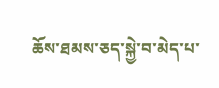ཆོས་ཐམས་ཅད་སྐྱེ་བ་མེད་པ་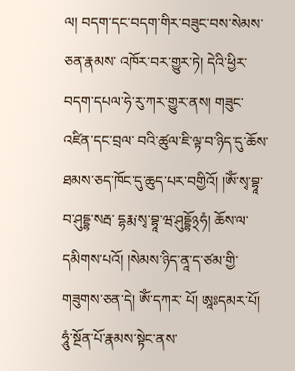ལ། བདག་དང་བདག་གིར་བཟུང་བས་སེམས་ཅན་རྣམས་ འཁོར་བར་གྱུར་ཏེ། དེའི་ཕྱིར་བདག་དཔལ་ཧེ་རུ་ཀར་གྱུར་ནས། གཟུང་འཛིན་དང་བྲལ་ བའི་ཚུལ་ཇི་ལྟ་བ་ཉིད་དུ་ཆོས་ཐམས་ཅད་ཁོང་དུ་ཆུད་པར་བགྱིའོ། །ༀ་སྭ་བྷཱ་བ་ཤུདྡྷ་སརྦ་ དྷརྨ་སྭ་བྷཱ་ཝ་ཤུདྡྷོ྅ཧཾ། ཆོས་ལ་དམིགས་པའོ། །སེམས་ཉིད་ནཱ་ད་ཙམ་གྱི་གཟུགས་ཅན་དེ། ༀ་དཀར་ པོ། ཨཱཿདམར་པོ། ཧཱུཾ་སྔོན་པོ་རྣམས་སྟེང་ནས་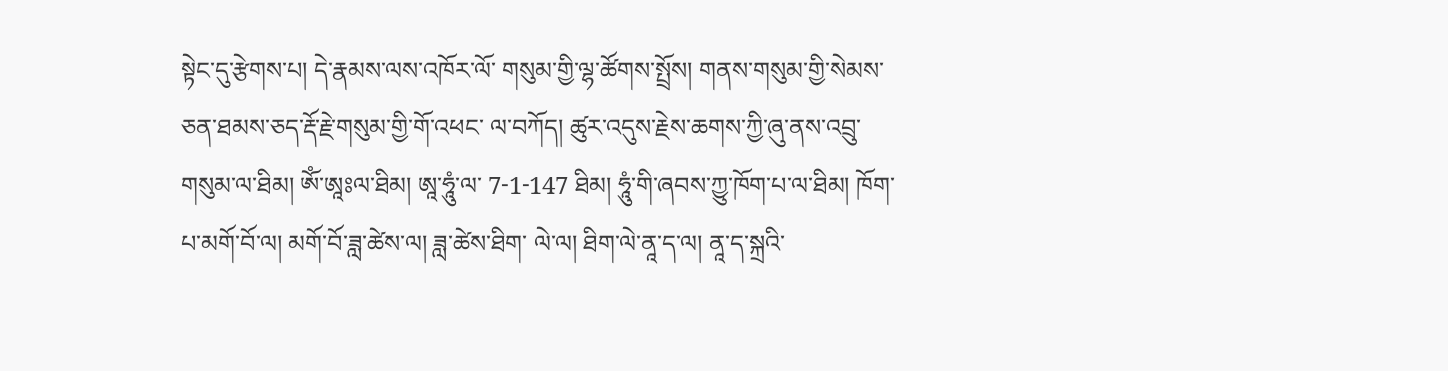སྟེང་དུ་རྩེགས་པ། དེ་རྣམས་ལས་འཁོར་ལོ་ གསུམ་གྱི་ལྷ་ཚོགས་སྤྲོས། གནས་གསུམ་གྱི་སེམས་ཅན་ཐམས་ཅད་རྡོ་རྗེ་གསུམ་གྱི་གོ་འཕང་ ལ་བཀོད། ཚུར་འདུས་རྗེས་ཆགས་ཀྱི་ཞུ་ནས་འབྲུ་གསུམ་ལ་ཐིམ། ༀ་ཨཱཿལ་ཐིམ། ཨཱ་ཧཱུཾ་ལ་ 7-1-147 ཐིམ། ཧཱུཾ་གི་ཞབས་ཀྱུ་ཁོག་པ་ལ་ཐིམ། ཁོག་པ་མགོ་བོ་ལ། མགོ་བོ་ཟླ་ཚེས་ལ། ཟླ་ཚེས་ཐིག་ ལེ་ལ། ཐིག་ལེ་ནཱ་ད་ལ། ནཱ་ད་སྐྲའི་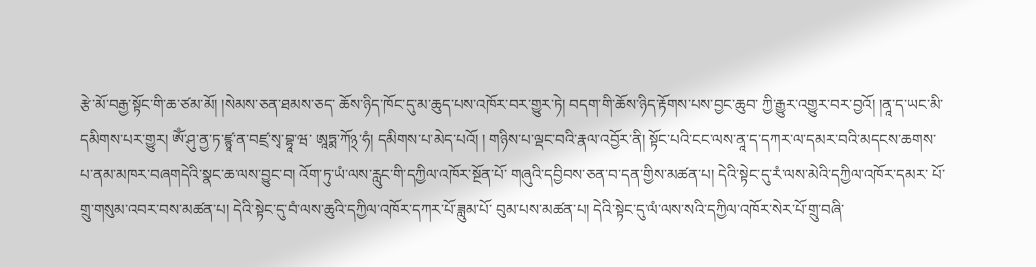རྩེ་མོ་བརྒྱ་སྟོང་གི་ཆ་ཙམ་མོ། །སེམས་ཅན་ཐམས་ཅད་ ཆོས་ཉིད་ཁོང་དུ་མ་ཆུད་པས་འཁོར་བར་གྱུར་ཏེ། བདག་གི་ཆོས་ཉིད་རྟོགས་པས་བྱང་ཆུབ་ ཀྱི་རྒྱུར་འགྱུར་བར་བྱའོ། །ནཱ་ད་ཡང་མི་དམིགས་པར་གྱུར། ༀ་ཤུ་ནྱ་ཏ་ཛྙཱ་ན་བཛྲ་སྭ་བྷཱ་ཝ་ ཨཱཏྨ་ཀོ྅་ཧཾ། དམིགས་པ་མེད་པའོ། ། གཉིས་པ་ལྡང་བའི་རྣལ་འབྱོར་ནི། སྟོང་པའི་ངང་ལས་ནཱ་ད་དཀར་ལ་དམར་བའི་མདངས་ཆགས་ པ་ནམ་མཁར་བཞགདེའི་སྣང་ཆ་ལས་བྱུང་བ། འོག་ཏུ་ཡཾ་ལས་རླུང་གི་དཀྱིལ་འཁོར་སྔོན་པོ་ གཞུའི་དབྱིབས་ཅན་བ་དན་གྱིས་མཚན་པ། དེའི་སྟེང་དུ་རཾ་ལས་མེའི་དཀྱིལ་འཁོར་དམར་ པོ་གྲུ་གསུམ་འབར་བས་མཚན་པ། དེའི་སྟེང་དུ་བཾ་ལས་ཆུའི་དཀྱིལ་འཁོར་དཀར་པོ་ཟླུམ་པོ་ བུམ་པས་མཚན་པ། དེའི་སྟེང་དུ་ལཾ་ལས་སའི་དཀྱིལ་འཁོར་སེར་པོ་གྲུ་བཞི་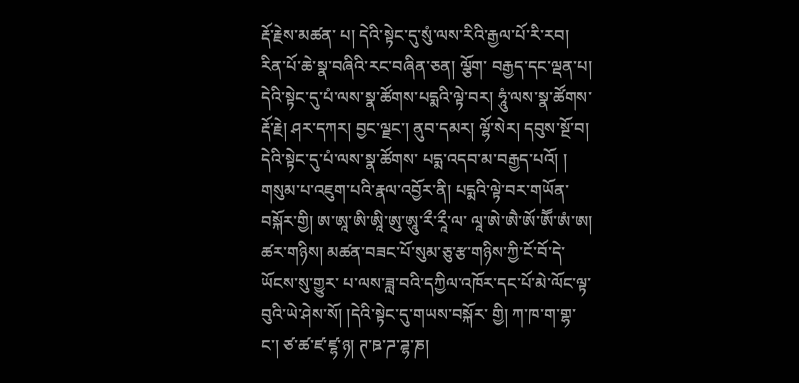རྡོ་རྗེས་མཚན་ པ། དེའི་སྟེང་དུ་སུཾ་ལས་རིའི་རྒྱལ་པོ་རི་རབ། རིན་པོ་ཆེ་སྣ་བཞིའི་རང་བཞིན་ཅན། ལྕོག་ བརྒྱད་དང་ལྡན་པ། དེའི་སྟེང་དུ་པཾ་ལས་སྣ་ཚོགས་པདྨའི་ལྟེ་བར། ཧཱུཾ་ལས་སྣ་ཚོགས་རྡོ་རྗེ། ཤར་དཀར། བྱང་ལྗང་། ནུབ་དམར། ལྷོ་སེར། དབུས་སྔོ་བ། དེའི་སྟེང་དུ་པཾ་ལས་སྣ་ཚོགས་ པདྨ་འདབ་མ་བརྒྱད་པའོ། ། གསུམ་པ་འཇུག་པའི་རྣལ་འབྱོར་ནི། པདྨའི་ལྟེ་བར་གཡོན་བསྐོར་གྱི། ཨ་ཨཱ་ཨི་ཨཱི་ཨུ་ཨཱུ་རྀ་རཱྀ་ལ་ ལཱ་ཨེ་ཨཻ་ཨོ་ཨཽ་ཨཾ་ཨ། ཚར་གཉིས། མཚན་བཟང་པོ་སུམ་ཅུ་རྩ་གཉིས་ཀྱི་ངོ་བོ་དེ་ཡོངས་སུ་གྱུར་ པ་ལས་ཟླ་བའི་དཀྱིལ་འཁོར་དང་པོ་མེ་ལོང་ལྟ་བུའི་ཡེ་ཤེས་སོ། །དེའི་སྟེང་དུ་གཡས་བསྐོར་ གྱི། ཀ་ཁ་ག་གྷ་ང་། ཙ་ཚ་ཛ་ཛྷ་ཉ། ཊ་ཋ་ཌ་ཌྷ་ཎ།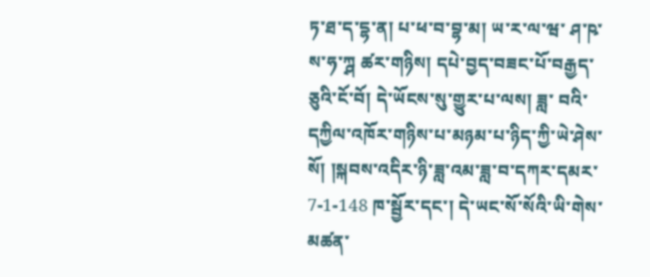ཏ་ཐ་ད་དྷ་ན། པ་ཕ་བ་བྷ་མ། ཡ་ར་ལ་ཝ་ ཤ་ཥ་ས་ཧ་ཀྴ ཚར་གཉིས། དཔེ་བྱད་བཟང་པོ་བརྒྱད་ཅུའི་ངོ་བོ། དེ་ཡོངས་སུ་གྱུར་པ་ལས། ཟླ་ བའི་དཀྱིལ་འཁོར་གཉིས་པ་མཉམ་པ་ཉིད་ཀྱི་ཡེ་ཤེས་སོ། །སྐབས་འདིར་ཉི་ཟླ་འམ་ཟླ་བ་དཀར་དམར་ 7-1-148 ཁ་སྦྱོར་དང་། དེ་ཡང་སོ་སོའི་ཡི་གེས་མཚན་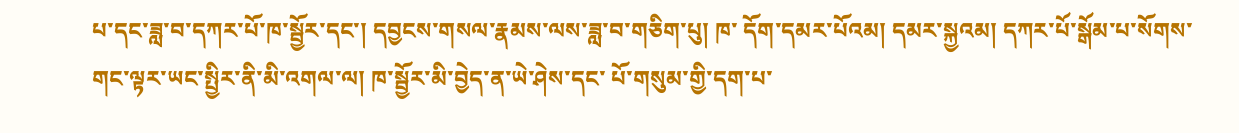པ་དང་ཟླ་བ་དཀར་པོ་ཁ་སྦྱོར་དང་། དབྱངས་གསལ་རྣམས་ལས་ཟླ་བ་གཅིག་པུ། ཁ་ དོག་དམར་པོའམ། དམར་སྐྱའམ། དཀར་པོ་སྒོམ་པ་སོགས་གང་ལྟར་ཡང་སྤྱིར་ནི་མི་འགལ་ལ། ཁ་སྦྱོར་མི་བྱེད་ན་ཡེ་ཤེས་དང་ པོ་གསུམ་གྱི་དག་པ་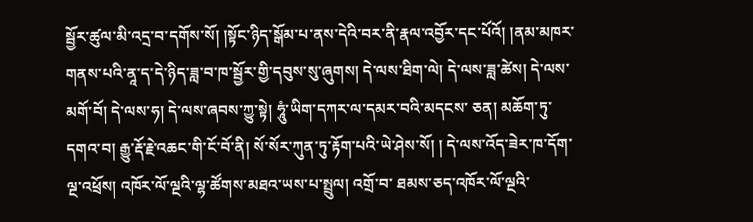སྦྱོར་ཚུལ་མི་འདྲ་བ་དགོས་སོ། །སྟོང་ཉིད་སྒོམ་པ་ནས་དེའི་བར་ནི་རྣལ་འབྱོར་དང་པོའོ། །ནམ་མཁར་ གནས་པའི་ནཱ་ད་དེ་ཉིད་ཟླ་བ་ཁ་སྦྱོར་གྱི་དབུས་སུ་ཞུགས། དེ་ལས་ཐིག་ལེ། དེ་ལས་ཟླ་ཚེས། དེ་ལས་མགོ་བོ། དེ་ལས་ཧ། དེ་ལས་ཞབས་ཀྱུ་སྟེ། ཧཱུཾ་ཡིག་དཀར་ལ་དམར་བའི་མདངས་ ཅན། མཆོག་ཏུ་དགའ་བ། རྒྱུ་རྡོ་རྗེ་འཆང་གི་ངོ་བོ་ནི། སོ་སོར་ཀུན་ཏུ་རྟོག་པའི་ཡེ་ཤེས་སོ། ། དེ་ལས་འོད་ཟེར་ཁ་དོག་ལྔ་འཕྲོས། འཁོར་ལོ་ལྔའི་ལྷ་ཚོགས་མཐའ་ཡས་པ་སྤྲུལ། འགྲོ་བ་ ཐམས་ཅད་འཁོར་ལོ་ལྔའི་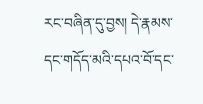རང་བཞིན་དུ་བྱས། དེ་རྣམས་དང་གདོད་མའི་དཔའ་བོ་དང་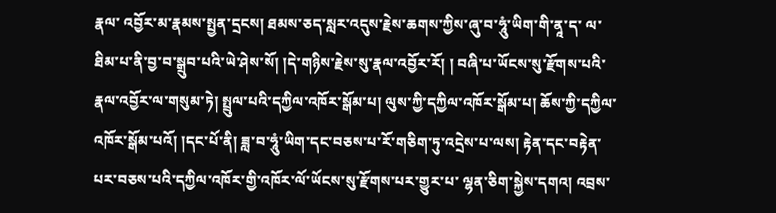རྣལ་ འབྱོར་མ་རྣམས་སྤྱན་དྲངས། ཐམས་ཅད་སླར་འདུས་རྗེས་ཆགས་ཀྱིས་ཞུ་བ་ཧཱུཾ་ཡིག་གི་ནཱ་ད་ ལ་ཐིམ་པ་ནི་བྱ་བ་སྒྲུབ་པའི་ཡེ་ཤེས་སོ། །དེ་གཉིས་རྗེས་སུ་རྣལ་འབྱོར་རོ། ། བཞི་པ་ཡོངས་སུ་རྫོགས་པའི་རྣལ་འབྱོར་ལ་གསུམ་ཏེ། སྤྲུལ་པའི་དཀྱིལ་འཁོར་སྒོམ་པ། ལུས་ཀྱི་དཀྱིལ་འཁོར་སྒོམ་པ། ཆོས་ཀྱི་དཀྱིལ་འཁོར་སྒོམ་པའོ། །དང་པོ་ནི། ཟླ་བ་ཧཱུཾ་ཡིག་དང་བཅས་པ་རོ་གཅིག་ཏུ་འདྲེས་པ་ལས། རྟེན་དང་བརྟེན་པར་བཅས་པའི་དཀྱིལ་འཁོར་གྱི་འཁོར་ལོ་ཡོངས་སུ་རྫོགས་པར་གྱུར་པ་ ལྷན་ཅིག་སྐྱེས་དགའ། འབྲས་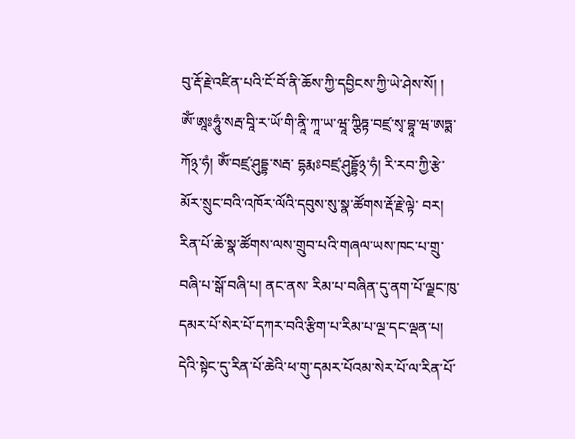བུ་རྡོ་རྗེ་འཛིན་པའི་ངོ་བོ་ནི་ཆོས་ཀྱི་དབྱིངས་ཀྱི་ཡེ་ཤེས་སོ། ། ༀ་ཨཱཿཧཱུཾ་སརྦ་བཱི་ར་ཡོ་གི་ནཱི་ཀཱ་ཡ་ཝཱ་ཀྩིཏྟ་བཛྲ་སྭ་བྷཱ་ཝ་ཨཏྨ་ཀོ྅་ཧཾ། ༀ་བཛྲ་ཤུདྡྷ་སརྦ་ དྷརྨཿབཛྲ་ཤུདྡྷོ྅་ཧཾ། རི་རབ་ཀྱི་རྩེ་མོར་སྲུང་བའི་འཁོར་ལོའི་དབུས་སུ་སྣ་ཚོགས་རྡོ་རྗེ་ལྟེ་ བར། རིན་པོ་ཆེ་སྣ་ཚོགས་ལས་གྲུབ་པའི་གཞལ་ཡས་ཁང་པ་གྲུ་བཞི་པ་སྒོ་བཞི་པ། ནང་ནས་ རིམ་པ་བཞིན་དུ་ནག་པོ་ལྗང་ཁུ་དམར་པོ་སེར་པོ་དཀར་བའི་རྩིག་པ་རིམ་པ་ལྔ་དང་ལྡན་པ། དེའི་སྟེང་དུ་རིན་པོ་ཆེའི་ཕ་གུ་དམར་པོའམ་སེར་པོ་ལ་རིན་པོ་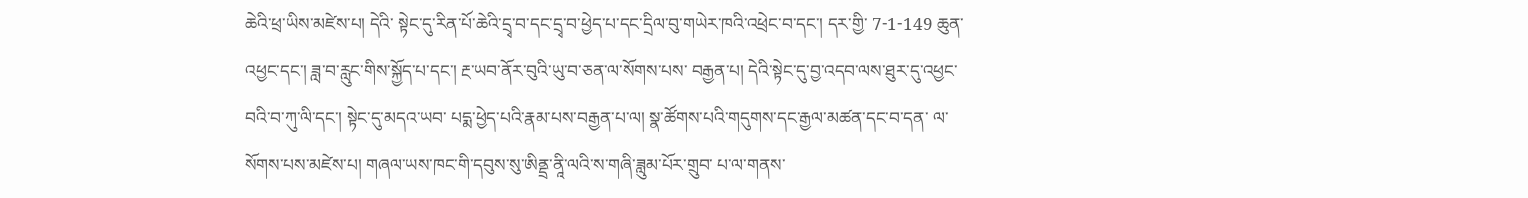ཆེའི་ཕྲ་ཡིས་མཛེས་པ། དེའི་ སྟེང་དུ་རིན་པོ་ཆེའི་དྲྭ་བ་དང་དྲྭ་བ་ཕྱེད་པ་དང་དྲིལ་བུ་གཡེར་ཁའི་འཕྲེང་བ་དང་། དར་གྱི་ 7-1-149 ཆུན་འཕྱང་དང་། ཟླ་བ་རླུང་གིས་སྐྱོད་པ་དང་། རྔ་ཡབ་ནོར་བུའི་ཡུ་བ་ཅན་ལ་སོགས་པས་ བརྒྱན་པ། དེའི་སྟེང་དུ་བྱ་འདབ་ལས་ཐུར་དུ་འཕྱང་བའི་བ་ཀུ་ལི་དང་། སྟེང་དུ་མདའ་ཡབ་ པདྨ་ཕྱེད་པའི་རྣམ་པས་བརྒྱན་པ་ལ། སྣ་ཚོགས་པའི་གདུགས་དང་རྒྱལ་མཚན་དང་བ་དན་ ལ་སོགས་པས་མཛེས་པ། གཞལ་ཡས་ཁང་གི་དབུས་སུ་ཨིནྡྲ་ནཱི་ལའི་ས་གཞི་ཟླུམ་པོར་གྲུབ་ པ་ལ་གནས་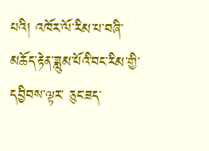པའི། འཁོར་ལོ་རིམ་པ་བཞི་མཆོད་རྟེན་ཟླུམ་པོའི་བང་རིམ་གྱི་དབྱིབས་ལྟར་ ཅུང་ཟད་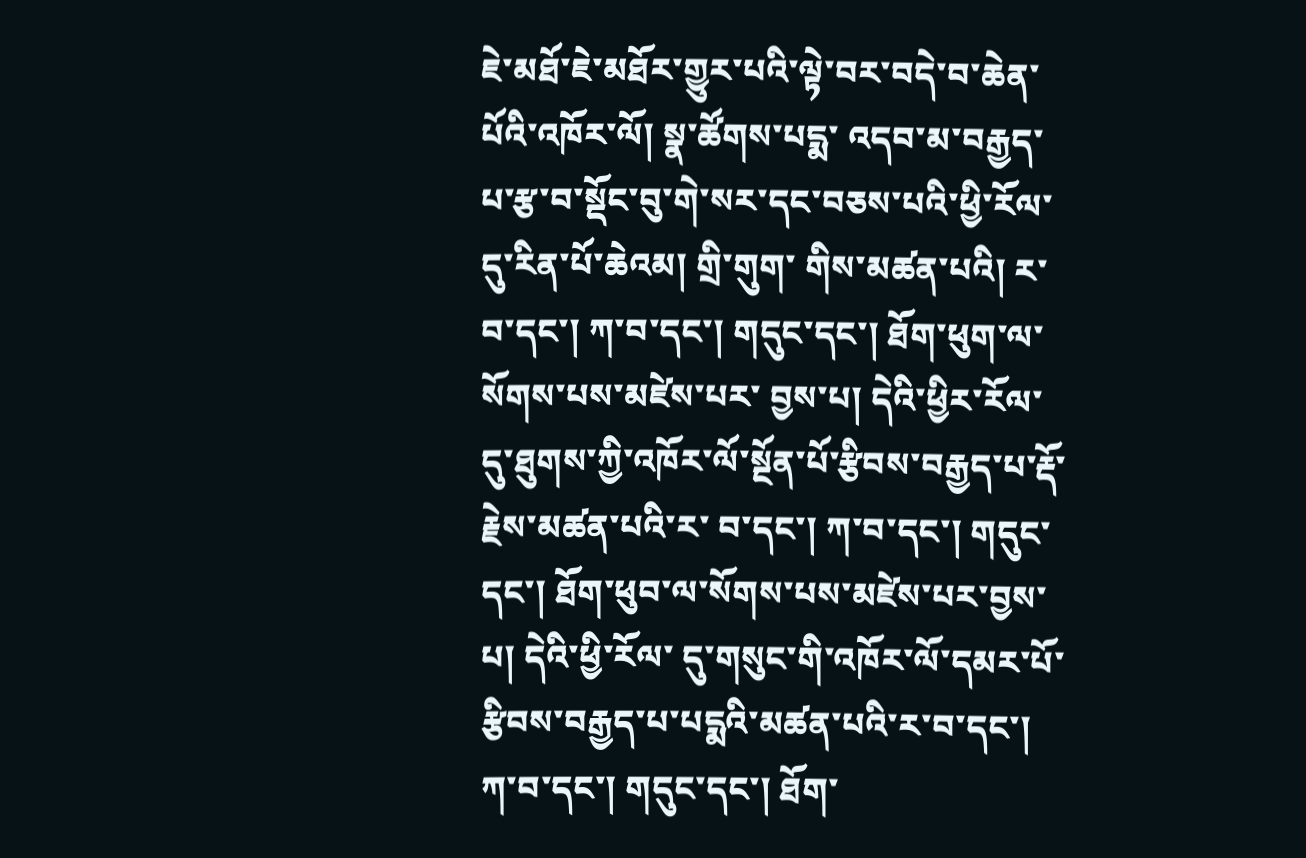ཇེ་མཐོ་ཇེ་མཐོར་གྱུར་པའི་ལྟེ་བར་བདེ་བ་ཆེན་པོའི་འཁོར་ལོ། སྣ་ཚོགས་པདྨ་ འདབ་མ་བརྒྱད་པ་རྩ་བ་སྡོང་བུ་གེ་སར་དང་བཅས་པའི་ཕྱི་རོལ་དུ་རིན་པོ་ཆེའམ། གྲི་གུག་ གིས་མཚན་པའི། ར་བ་དང་། ཀ་བ་དང་། གདུང་དང་། ཐོག་ཕུག་ལ་སོགས་པས་མཛེས་པར་ བྱས་པ། དེའི་ཕྱིར་རོལ་དུ་ཐུགས་ཀྱི་འཁོར་ལོ་སྔོན་པོ་རྩིབས་བརྒྱད་པ་རྡོ་རྗེས་མཚན་པའི་ར་ བ་དང་། ཀ་བ་དང་། གདུང་དང་། ཐོག་ཕུབ་ལ་སོགས་པས་མཛེས་པར་བྱས་པ། དེའི་ཕྱི་རོལ་ དུ་གསུང་གི་འཁོར་ལོ་དམར་པོ་རྩིབས་བརྒྱད་པ་པདྨའི་མཚན་པའི་ར་བ་དང་། ཀ་བ་དང་། གདུང་དང་། ཐོག་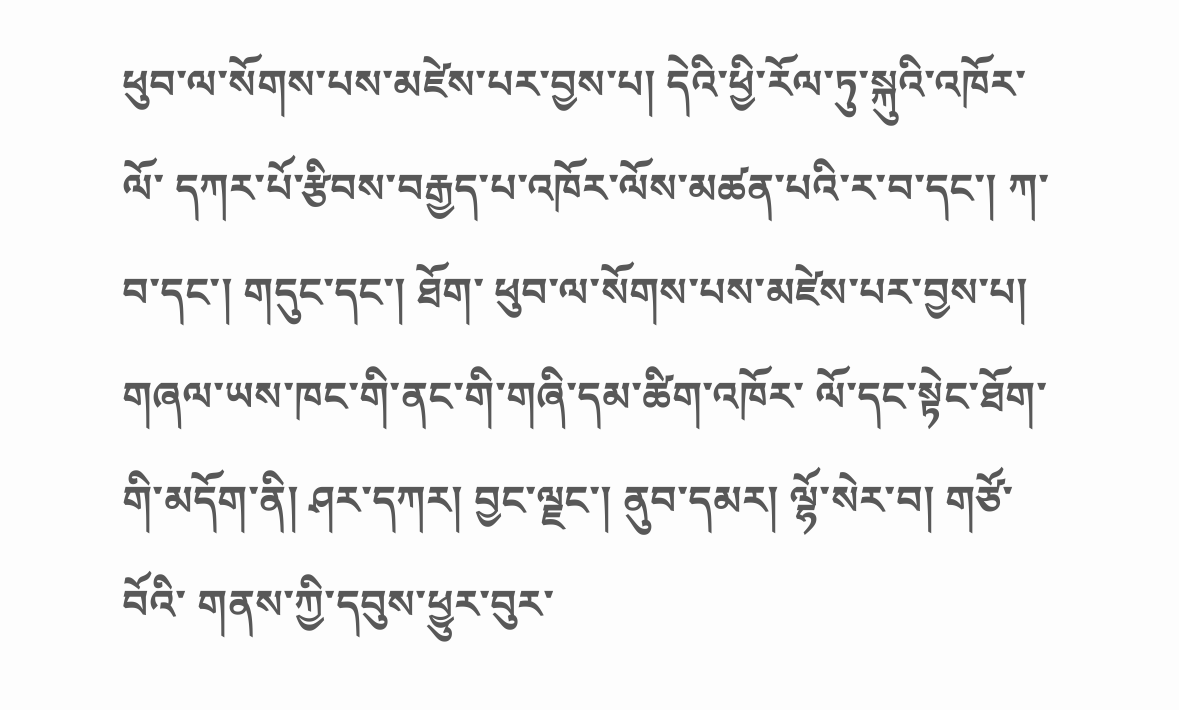ཕུབ་ལ་སོགས་པས་མཛེས་པར་བྱས་པ། དེའི་ཕྱི་རོལ་ཏུ་སྐུའི་འཁོར་ལོ་ དཀར་པོ་རྩིབས་བརྒྱད་པ་འཁོར་ལོས་མཚན་པའི་ར་བ་དང་། ཀ་བ་དང་། གདུང་དང་། ཐོག་ ཕུབ་ལ་སོགས་པས་མཛེས་པར་བྱས་པ། གཞལ་ཡས་ཁང་གི་ནང་གི་གཞི་དམ་ཚིག་འཁོར་ ལོ་དང་སྟེང་ཐོག་གི་མདོག་ནི། ཤར་དཀར། བྱང་ལྗང་། ནུབ་དམར། ལྷོ་སེར་བ། གཙོ་བོའི་ གནས་ཀྱི་དབུས་ཕྱུར་བུར་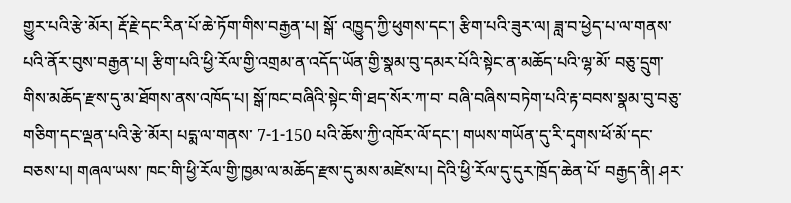གྱུར་པའི་རྩེ་མོར། རྡོ་རྗེ་དང་རིན་པོ་ཆེ་ཏོག་གིས་བརྒྱན་པ། སྒོ་ འཁྱུད་ཀྱི་ཕུགས་དང་། རྩིག་པའི་ཟུར་ལ། ཟླ་བ་ཕྱེད་པ་ལ་གནས་པའི་ནོར་བུས་བརྒྱན་པ། རྩིག་པའི་ཕྱི་རོལ་གྱི་འགྲམ་ན་འདོད་ཡོན་གྱི་སྣམ་བུ་དམར་པོའི་སྟེང་ན་མཆོད་པའི་ལྷ་མོ་ བཅུ་དྲུག་གིས་མཆོད་རྫས་དུ་མ་ཐོགས་ནས་འཁོད་པ། སྒོ་ཁང་བཞིའི་སྟེང་གི་ཐད་སོར་ཀ་བ་ བཞི་བཞིས་བཏེག་པའི་རྟ་བབས་སྣམ་བུ་བཅུ་གཅིག་དང་ལྡན་པའི་རྩེ་མོར། པདྨ་ལ་གནས་ 7-1-150 པའི་ཆོས་ཀྱི་འཁོར་ལོ་དང་། གཡས་གཡོན་དུ་རི་དྭགས་ཕོ་མོ་དང་བཅས་པ། གཞལ་ཡས་ ཁང་གི་ཕྱི་རོལ་གྱི་ཁྱམ་ལ་མཆོད་རྫས་དུ་མས་མཛེས་པ། དེའི་ཕྱི་རོལ་དུ་དུར་ཁྲོད་ཆེན་པོ་ བརྒྱད་ནི། ཤར་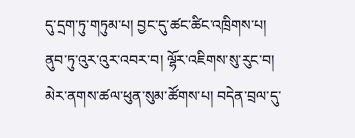དུ་དྲག་ཏུ་གཏུམ་པ། བྱང་དུ་ཚང་ཚིང་འཁྲིགས་པ། ནུབ་ཏུ་འུར་འུར་འབར་བ། ལྷོར་འཇིགས་སུ་རུང་བ། མེར་ནགས་ཚལ་ཕུན་སུམ་ཚོགས་པ། བདེན་བྲལ་དུ་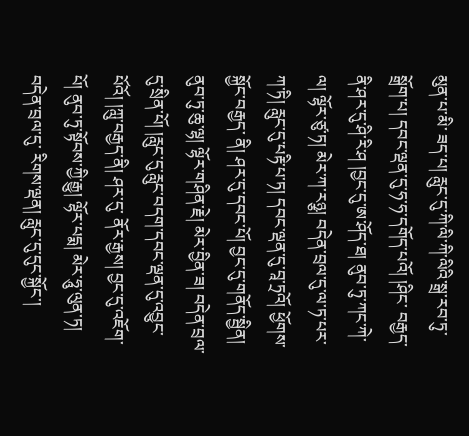མུན་པ་མི་ ཟད་པ། རླུང་དུ་ཀི་ལི་ཀི་ལིའི་སྒྲ་རབ་ཏུ་སྒྲོག་པ། དབང་ལྡན་དུ་ཧ་ཧ་དགོད་པའོ། །ཤིང་ བརྒྱད་ནི་ཤར་དུ་ཤི་རི་ཤ །བྱང་དུ་ཨ་ཤོད་ཐ། ནུབ་ཏུ་ཀང་ཀེ་ལ། ལྷོར་ཙུ་ཏ། མེར་ཀ་རཉྩ། བདེན་བྲལ་དུ་ལ་ཏ་པར་ཀ་ཏི། རླུང་དུ་པརྟི་པ་ཏ། དབང་ལྡན་དུ་བཱ་ཏྲའོ། ཕྱོགས་སྐྱོང་བརྒྱད་ ནི། ཤར་དུ་དབང་པོ། བྱང་དུ་གནོད་སྦྱིན། ནུབ་ཏུ་ཆུ་ལྷ། ལྷོར་གཤིན་རྗེ། མེར་བྱིན་ཟ། བདེན་བྲལ་དུ་སྲིན་པོ། །རླུང་དུ་རླུང་བདག་དབང་ལྡན་དུ་འབྱུང་པོའོ། །ཀླུ་བརྒྱད་ནི། ཤར་དུ་ ནོར་རྒྱས། བྱང་དུ་འཇོག་པོ། ནུབ་ཏུ་སྟོབས་ཀྱི་རྒྱུ། ལྷོར་པདྨ། མེར་ཧཱུ་ལུན་ཏ། བདེན་བྲལ་དུ་ རིགས་ལྡན། རླུང་དུ་དུང་སྐྱོང་།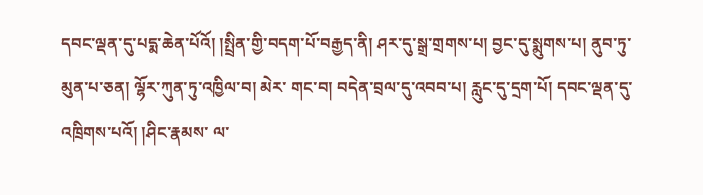དབང་ལྡན་དུ་པདྨ་ཆེན་པོའོ། །སྤྲིན་གྱི་བདག་པོ་བརྒྱད་ནི། ཤར་དུ་སྒྲ་གྲགས་པ། བྱང་དུ་སྨུགས་པ། ནུབ་ཏུ་མུན་པ་ཅན། ལྷོར་ཀུན་ཏུ་འཁྱིལ་བ། མེར་ གང་བ། བདེན་བྲལ་དུ་འབབ་པ། རླུང་དུ་དྲག་པོ། དབང་ལྡན་དུ་འཁྲིགས་པའོ། །ཤིང་རྣམས་ ལ་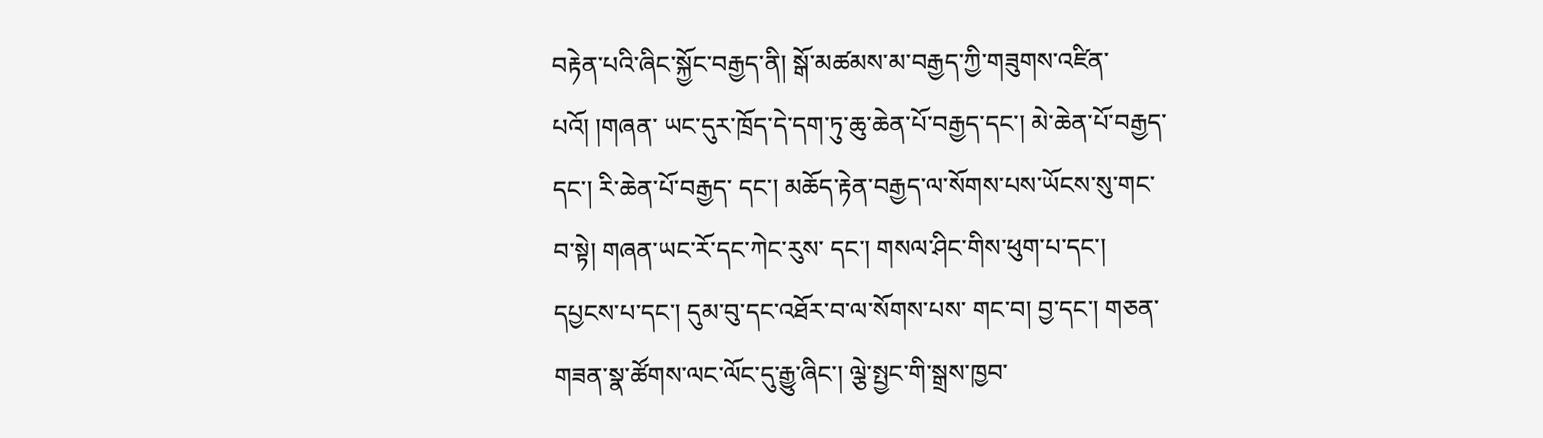བརྟེན་པའི་ཞིང་སྐྱོང་བརྒྱད་ནི། སྒོ་མཚམས་མ་བརྒྱད་ཀྱི་གཟུགས་འཛིན་པའོ། །གཞན་ ཡང་དུར་ཁྲོད་དེ་དག་ཏུ་ཆུ་ཆེན་པོ་བརྒྱད་དང་། མེ་ཆེན་པོ་བརྒྱད་དང་། རི་ཆེན་པོ་བརྒྱད་ དང་། མཆོད་རྟེན་བརྒྱད་ལ་སོགས་པས་ཡོངས་སུ་གང་བ་སྟེ། གཞན་ཡང་རོ་དང་ཀེང་རུས་ དང་། གསལ་ཤིང་གིས་ཕུག་པ་དང་། དཔྱངས་པ་དང་། དུམ་བུ་དང་འཐོར་བ་ལ་སོགས་པས་ གང་བ། བྱ་དང་། གཅན་གཟན་སྣ་ཚོགས་ལང་ལོང་དུ་རྒྱུ་ཞིང་། ལྕེ་སྤྱང་གི་སྒྲས་ཁྱབ་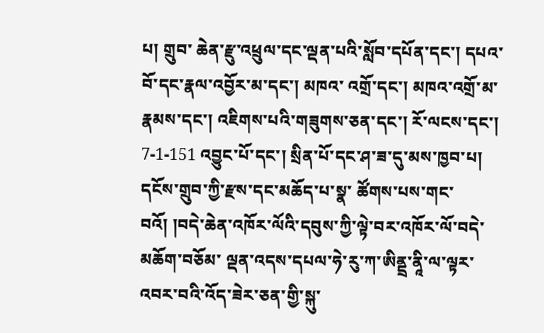པ། གྲུབ་ ཆེན་རྫུ་འཕྲུལ་དང་ལྡན་པའི་སློབ་དཔོན་དང་། དཔའ་བོ་དང་རྣལ་འབྱོར་མ་དང་། མཁའ་ འགྲོ་དང་། མཁའ་འགྲོ་མ་རྣམས་དང་། འཇིགས་པའི་གཟུགས་ཅན་དང་། རོ་ལངས་དང་། 7-1-151 འབྱུང་པོ་དང་། སྲིན་པོ་དང་ཤ་ཟ་དུ་མས་ཁྱབ་པ། དངོས་གྲུབ་ཀྱི་རྫས་དང་མཆོད་པ་སྣ་ ཚོགས་པས་གང་བའོ། །བདེ་ཆེན་འཁོར་ལོའི་དབུས་ཀྱི་ལྟེ་བར་འཁོར་ལོ་བདེ་མཆོག་བཅོམ་ ལྡན་འདས་དཔལ་ཧེ་རུ་ཀ་ཨིནྡྲ་ནཱི་ལ་ལྟར་འབར་བའི་འོད་ཟེར་ཅན་གྱི་སྐུ་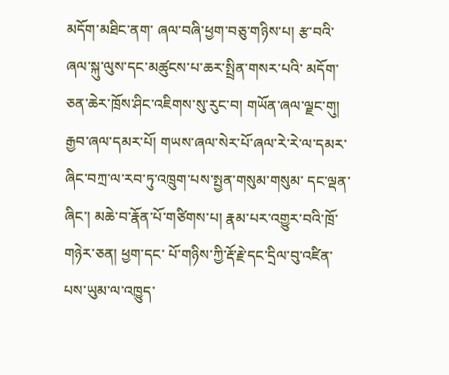མདོག་མཐིང་ནག་ ཞལ་བཞི་ཕྱག་བཅུ་གཉིས་པ། རྩ་བའི་ཞལ་སྐུ་ལུས་དང་མཚུངས་པ་ཆར་སྤྲིན་གསར་པའི་ མདོག་ཅན་ཆེར་ཁྲོས་ཤིང་འཇིགས་སུ་རུང་བ། གཡོན་ཞལ་ལྗང་གུ། རྒྱབ་ཞལ་དམར་པོ། གཡས་ཞལ་སེར་པོ་ཞལ་རེ་རེ་ལ་དམར་ཞིང་བཀྲ་ལ་རབ་ཏུ་འཁྲུག་པས་སྤྱན་གསུམ་གསུམ་ དང་ལྡན་ཞིང་། མཆེ་བ་རྣོན་པོ་གཙིགས་པ། རྣམ་པར་འགྱུར་བའི་ཁྲོ་གཉེར་ཅན། ཕྱག་དང་ པོ་གཉིས་ཀྱི་རྡོ་རྗེ་དང་དྲིལ་བུ་འཛིན་པས་ཡུམ་ལ་འཁྱུད་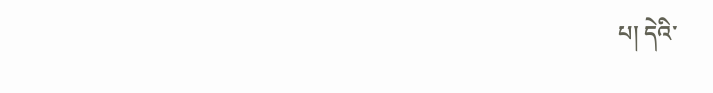པ། དེའི་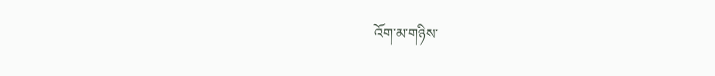འོག་མ་གཉིས་